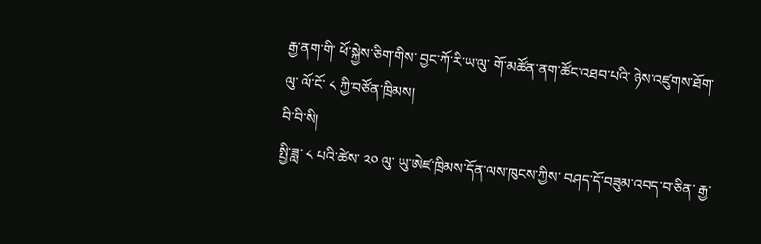རྒྱ་ནག་གི་ ཕོ་སྐྱེས་ཅིག་གིས་ བྱང་ཀོ་རི་ཡ་ལུ་ གོ་མཚོན་ནག་ཚོང་འཐབ་པའི་ ཉེས་འཛུགས་ཐོག་ལུ་ ལོ་ངོ་ ༨ ཀྱི་བཙོན་ཁྲིམས།
བི་བི་སི།
སྤྱི་ཟླ་ ༨ པའི་ཚེས་ ༢༠ ལུ་ ཡུ་ཨེཛ་ཁྲིམས་དོན་ལས་ཁུངས་ཀྱིས་ བཤད་དོ་བཟུམ་འབད་བ་ཅིན་ རྒྱ་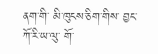ནག་གི་ མི་ཁུངས་ཅིག་གིས་ བྱང་ཀོ་རི་ཡ་ལུ་ གོ་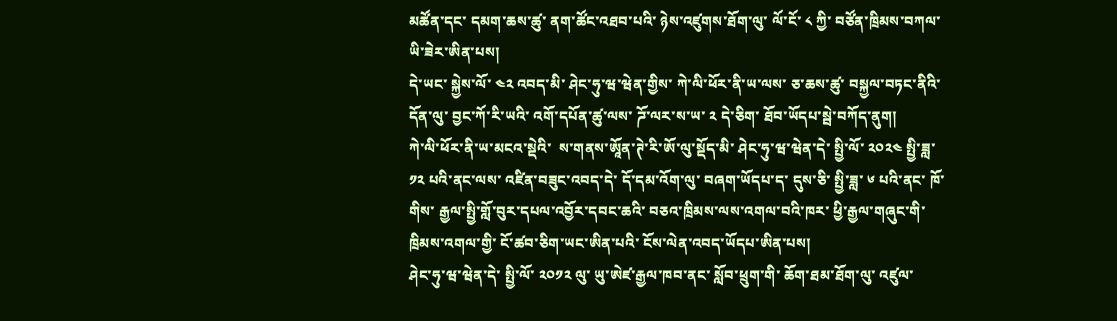མཚོན་དང་ དམག་ཆས་ཚུ་ ནག་ཚོང་འཐབ་པའི་ ཉེས་འཛུགས་ཐོག་ལུ་ ལོ་ངོ་ ༨ ཀྱི་ བཙོན་ཁྲིམས་བཀལ་ཡི་ཟེར་ཨིན་པས།
དེ་ཡང་ སྐྱེས་ལོ་ ༤༢ འབད་མི་ ཤེང་ཧུ་ཝ་ཝེན་གྱིས་ ཀེ་ལི་ཕོར་ནི་ཡ་ལས་ ཅ་ཆས་ཚུ་ བསྐྱལ་བཏང་ནིའི་དོན་ལུ་ བྱང་ཀོ་རི་ཡའི་ འགོ་དཔོན་ཚུ་ལས་ ཌོ་ལར་ས་ཡ་ ༢ དེ་ཅིག་ ཐོབ་ཡོདཔ་སྦེ་བཀོད་ནུག།
ཀེ་ལི་ཕོར་ནི་ཡ་མངའ་སྡེའི་  ས་གནས་ཨཱོན་ཊེ་རི་ཨོ་ལུ་སྡོད་མི་ ཤེང་ཧུ་ཝ་ཝེན་དེ་ སྤྱི་ལོ་ ༢༠༢༤ སྤྱི་ཟླ་ ༡༢ པའི་ནང་ལས་ འཛིན་བཟུང་འབད་དེ་ དོ་དམ་འོག་ལུ་ བཞག་ཡོདཔ་ད་ དུས་ཅི་ སྤྱི་ཟླ་ ༦ པའི་ནང་ ཁོ་གིས་ རྒྱལ་སྤྱི་གློ་བུར་དཔལ་འབྱོར་དབང་ཆའི་ བཅའ་ཁྲིམས་ལས་འགལ་བའི་ཁར་ ཕྱི་རྒྱལ་གཞུང་གི་ ཁྲིམས་འགལ་གྱི་ ངོ་ཚབ་ཅིག་ཡང་ཨིན་པའི་ ངོས་ལེན་འབད་ཡོདཔ་ཨིན་པས།
ཤེང་ཧུ་ཝ་ཝེན་དེ་ སྤྱི་ལོ་ ༢༠༡༢ ལུ་ ཡུ་ཨེཛ་རྒྱལ་ཁབ་ནང་ སློབ་ཕྲུག་གི་ ཆོག་ཐམ་ཐོག་ལུ་ འཛུལ་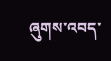ཞུགས་འབད་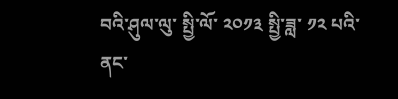བའི་ཤུལ་ལུ་ སྤྱི་ལོ་ ༢༠༡༣ སྤྱི་ཟླ་ ༡༢ པའི་ནང་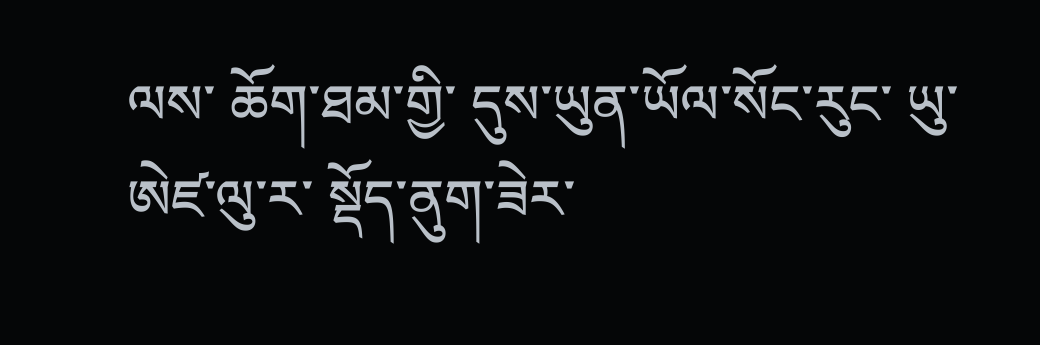ལས་ ཆོག་ཐམ་གྱི་ དུས་ཡུན་ཡོལ་སོང་རུང་ ཡུ་ཨེཛ་ལུ་ར་ སྡོད་ནུག་ཟེར་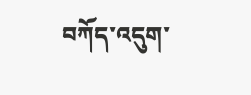བཀོད་འདུག་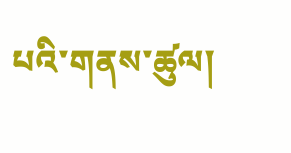པའི་གནས་ཚུལ།